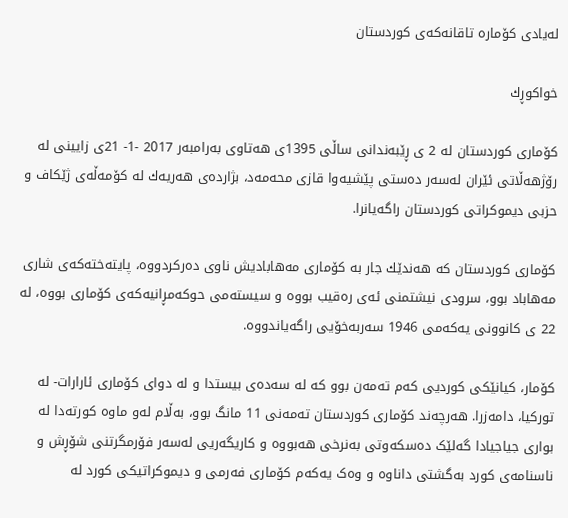له‌یادی كۆماره‌ تاقانه‌كه‌ی كوردستان

خواكوڕك

كۆماری كوردستان له‌ 2 ی ڕێبەندانی ساڵی 1395ی هەتاوی به‌رامبه‌ر 2017 -1- 21ی زایینی له‌ رۆژهه‌ڵاتی ئێران له‌سه‌ر ده‌ستی پێشیه‌وا قازی محه‌مه‌د، بژارده‌ی هه‌ریه‌ك له‌ كۆمه‌ڵه‌ی ژێكاف و حزبی دیموكراتی كوردستان راگه‌یانرا.

كۆماری كوردستان كه‌ هه‌ندێك جار به‌ كۆماری مه‌هابادیش ناوی ده‌ركردووه‌، پایته‌خته‌كه‌ی شاری مه‌هاباد بوو، سرودی نیشتمنی ئه‌ی ره‌قیب بووه‌ و سیسته‌می حوكه‌مڕانیه‌كه‌ی كۆماری بووه‌، له‌ 22 ی‌ کانوونی یەکەمی 1946 سه‌ربه‌خۆیی راگه‌یاندووه‌.

كۆمار، کیانێکی کوردیی کەم تەمەن بوو کە لە سەدەی بیستدا‌ و لە دوای کۆماری ئارارات- لە تورکیا، دامەزرا. هەرچەند کۆماری کوردستان تەمەنی 11 مانگ بوو، بەڵام لەو ماوە کورتەدا لە بواری جیاجیادا گەلێک دەسکەوتی بەنرخی هەبووە و کاریگەریی لەسەر فۆرمگرتنی شۆڕش و ناسنامەی کورد بەگشتی داناوە و وەک یەکەم کۆماری فەرمی و دیموکراتیکی کورد لە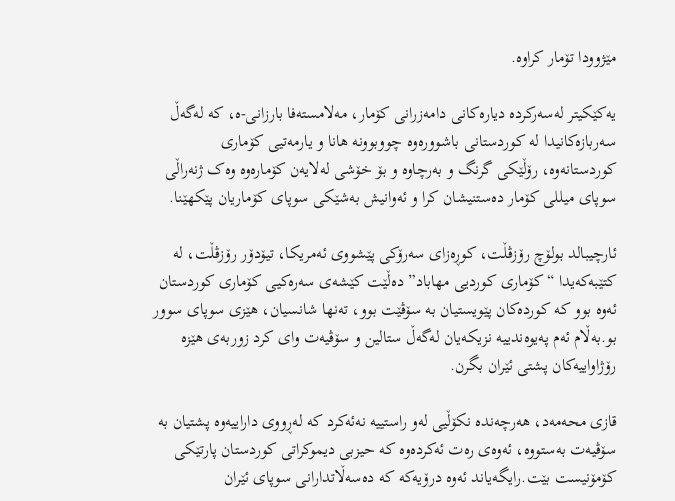مێژوودا تۆمار کراوە.

یه‌كێكیتر له‌سه‌ركرده‌ دیاره‌كانی دامه‌زرانی كۆمار، مەلامستەفا بارزانی-ه‌، كه‌ لەگەڵ سەربازەکانیدا لە کوردستانی باشوورەوە چووبوونە هانا و یارمەتیی کۆماری کوردستانەوە، رۆڵێکی گرنگ و بەرچاوە و بۆ خۆشی لەلایەن کۆمارەوە وەک ژنەراڵی سوپای میللی کۆمار دەستنیشان کرا و ئەوانیش به‌شێکی سوپای‌ کۆماریان پێکھێنا.

ئارچیبالد بولۆچ رۆزڤڵت، کوڕەزای‌ سەرۆکی پێشووی ئەمریکا، تیۆدۆر رۆزڤڵت، لە کتێبەکەیدا “کۆماری کوردیی مھاباد” دەڵێت کێشەی‌ سەرەکیی کۆماری کوردستان ئەوە بوو کە کوردەکان پێویستیان بە سۆڤێت بوو، تەنھا شانسیان، ھێزی سوپای‌ سوور بو.بەڵام ئەم پەیوەندییە نزیکەیان لەگەڵ ستالین‌ و سۆڤیه‌ت وای کرد زوربەی‌ ھێزە رۆژاواییەکان پشتی ئێران بگرن.

قازی محەمەد، ھەرچەندە نكۆڵیی لەو راستییە نەئەکرد کە لەڕووی داراییەوە پشتیان بە سۆڤیه‌ت بەستووە، ئەوەی رەت ئەکردەوە کە حیزبی دیموکراتی کوردستان پارتێکی کۆمۆنیست بێت.رایگەیاند ئەوە درۆیەکە کە دەسەڵاتدارانی سوپای‌ ئێران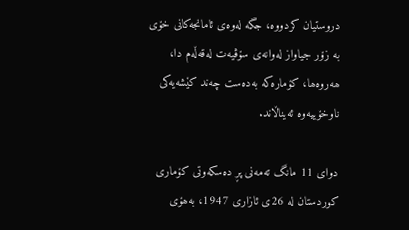دروستیان کردووە، جگە لەوەی ئامانجەکانی خۆی‌ بە زۆر جیاواز لەوانەی سۆڤیه‌ت لەقەڵەم دا، ھەروەھا، کۆمارەکە بەدەست چەند کێشەیەکی ناوخۆییەوە ئەیناڵاند.

دوای 11 مانگ تەمەنی پڕ دەسکەوتی کۆماری کوردستان لە 26ی ئازاری‌ 1947، بەھۆی‌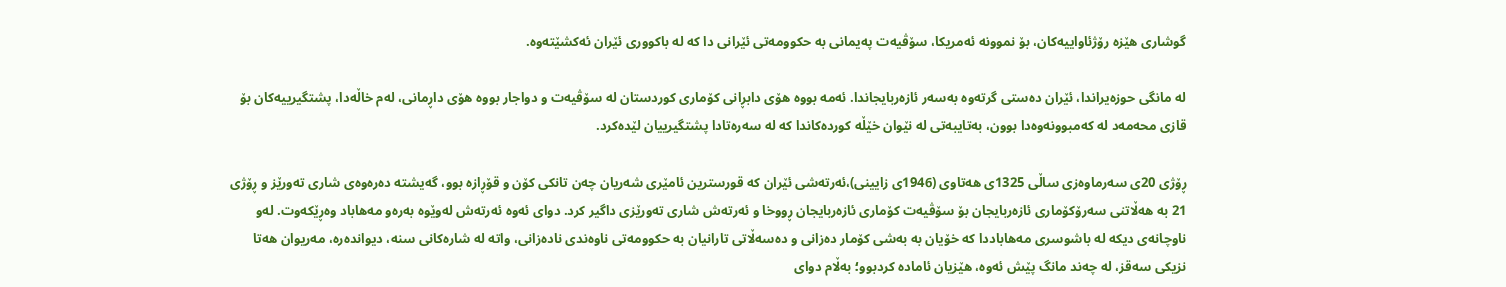گوشاری‌ ھێزە رۆژئاواییەکان، بۆ نموونە ئەمریکا، سۆڤیه‌ت پەیمانی بە حکوومەتی ئێرانی دا کە لە باکووری ئێران ئەکشێتەوە.

لە مانگی حوزەیراندا، ئێران دەستی گرتەوە بەسەر ئازەربایجاندا. ئەمە بووە ھۆی‌ دابڕانی کۆماری‌ کوردستان لە سۆڤیه‌ت و دواجار بووە ھۆی‌ داڕمانی، لەم خاڵەدا، پشتگیرییەکان بۆ قازی محەمەد لە کەمبوونەوەدا بوون، بەتایبەتی لە نێوان خێڵە کوردەکاندا کە لە سەرەتادا پشتگیرییان لێدەکرد.

ڕۆژی 20ی سەرماوەزی ساڵی 1325ی ھەتاوی (1946ی زایینی)،ئەرتەشی ئێران کە قورسترین ئامێری شەریان چەن تانکی کۆن و قۆڕازە بوو، گەیشتە دەرەوەی شاری تەورێز و ڕۆژی 21 بە ھەڵاتنی سەرۆکۆماری ئازەربایجان بۆ سۆڤیەت کۆماری ئازەربایجان ڕووخا و ئەرتەش شاری تەورێزی داگیر کرد. دوای ئەوە ئەرتەش لەوێوە بەرەو مەھاباد وەڕێکەوت. لەو ناوچانەی دیکە لە باشوسری مەھاباد‌دا کە خۆیان بە بەشی کۆمار دەزانی و دەسەڵاتی تارانیان بە حکوومەتی ناوەندی نادەزانی، واتە لە شارەکانی سنە، دیواندەرە، مەریوان ھەتا نزیکی سەقز، لە چەند مانگ پێش ئەوە، ھێزیان ئامادە کردبوو؛ بەڵام دوای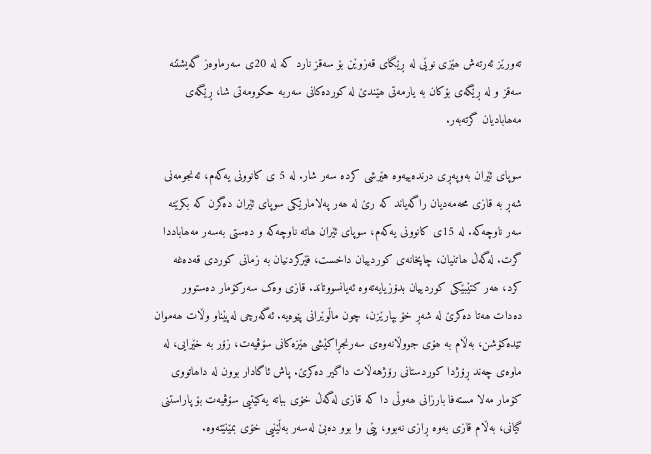تەورێز ئەرتەش ھێزی نوێی لە ڕێگای قەزوێن بۆ سەقز نارد کە لە 20ی سەرماوەز گەیشتنە سەقز و لە ڕێگەی بۆکان بە یارمەتی ھێندێ لە کوردەکانی سەربە حکوومەتی شا، ڕێگەی مەھابادیان گرتەبەر.

سوپای ئێران بەوپەڕی درندەییەوە هێرشی کردە سەر شار. لە 5 ی‌ کانوونی یەکەم، ئەنجومەنی شەڕ بە قازی محەمەدیان راگەیاند کە رێ لە ھەر پەلامارێکی سوپای‌ ئێران دەگرن کە بکرێتە سەر ناوچەکە. لە 15ی کانوونی یەکەم، سوپای‌ ئێران ھاتە ناوچەکە‌ و دەستی بەسەر مەھاباددا گرت. لەگەڵ ھاتنیان، چاپخانەی کورد‌ییان داخست، فێرکردنیان بە زمانی کوردی قەدەغە کرد، ھەر کتێبێکی کوردییان بدۆزیایەتەوە ئەیانسووتاند. قازی وەک سەرکۆمار دەستوور دەدات ھەتا دەکرێ لە شەڕ خۆ بپارێزن، چون ماڵوێرانی پێوەیە. ئەگەرچی لەپێناو وڵات ھەموان تێدەکۆشن، بەڵام بە ھۆی جووڵانەوەی سەرنجڕاکێشی ھێزەکانی سۆڤیەت، زۆر بە خێرایی، لە ماوەی چەند ڕۆژدا کوردستانی رۆژهەڵات داگیر دەکرێ. پاش ئاگادار بوون لە داھاتووی کۆمار مەلا مستەفا بارزانی ھەوڵی دا کە قازی لەگەڵ خۆی بباتە یەکێتیی سۆڤیەت بۆ پاراستنی گیانی، بەڵام قازی‌ بەوە ڕازی نەبوو، پێی وا بوو دەبێ لەسەر بەڵێنیی خۆی بمێنێتەوە.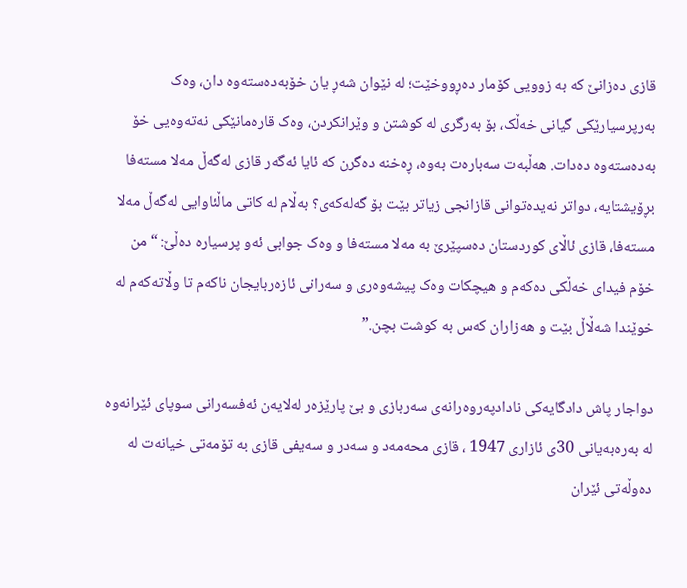قازی دەزانێ کە بە زوویی کۆمار دەڕووخێت؛ لە نێوان شەڕ یان خۆبەدەستەوە دان، وەک بەرپرسیارێکی گیانی خەڵک، بۆ بەرگری لە کوشتن و وێرانکردن، وەک قارەمانێکی نەتەوەیی خۆ بەدەستەوە دەدات. ھەڵبەت سەبارەت بەوە،‌ ڕەخنە دەگرن کە ئایا ئەگەر قازی لەگەڵ مەلا مستەفا بڕۆیشتایە، دواتر نەیدەتوانی قازانجی زیاتر بێت بۆ گەلەکەی؟‌ بەڵام لە کاتی ماڵئاوایی لەگەڵ مەلا مستەفا، قازی ئاڵای کوردستان دەسپێرێ بە مەلا مستەفا و وەک جوابی ئەو پرسیارە دەڵێ: “من خۆم فیدای خەڵکی دەکەم و ھیچکات وەک پیشەوەری و سەرانی ئازەربایجان ناکەم تا وڵاتەکەم لە خوێندا شەڵاڵ بێت و ھەزاران کەس بە کوشت بچن.”

دواجار پاش دادگایەکی نادادپەروەرانەی سەربازی و بێ پارێزەر لەلایەن ئەفسەرانی سوپای ئێرانەوە لە بەرەبەیانی 30ی‌ ئازاری‌ 1947 ، قازی‌ محەمەد و سەدر و سەیفی قازی بە تۆمەتی خیانەت لە دەوڵەتی ئێران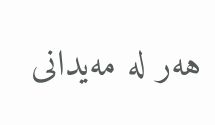هەر لە مەیدانی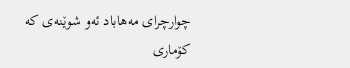چوارچرای مەهاباد ئەو شوێنەی کە کۆماری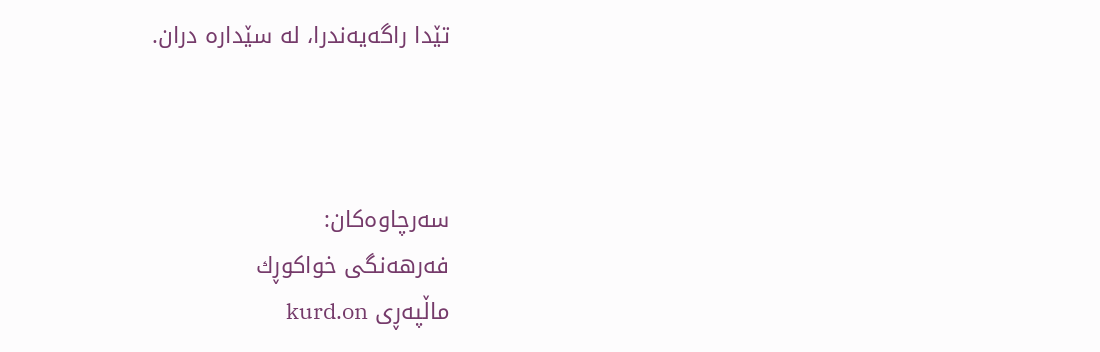تێدا راگەیەندرا، لە سێدارە دران.



سه‌رچاوه‌كان:
فه‌رهه‌نگی خواكوڕك
ماڵپەڕی kurd.on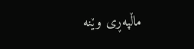ماڵپه‌ڕی وێنه‌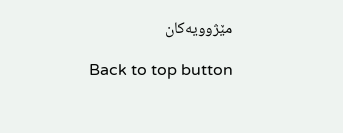مێژوویه‌كان

Back to top button